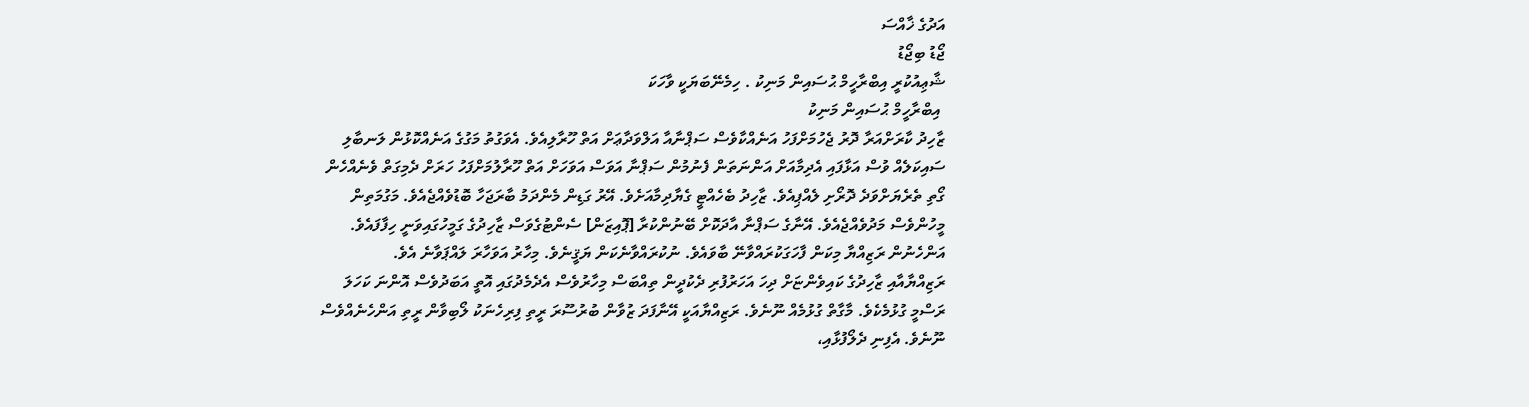އަދުގެ ޚާއްސަ
ޖޯޑު ބިޖޯޑު
ޝާޢިއުކުރީ އިބްރާހީމް ޙުސައިން މަނިކު . ހިމެނޭބަޔަކީ ވާހަކަ
 އިބްރާހީމް ޙުސައިން މަނިކު
ޒާހިދު ކާރަށްއަރާ ދޮރު ޖެހުމަށްފަހު އަނެއްކާވެސް ސަޕްނާއާ އަލްވަދާޢަށް އަތް ހޫރާލިއެވެ. އެވަގުތު މަގުގެ އަނެއްކޮޅުން ލަނބާލި ސައިކަލެއް ވުސް އަޅާފައި އެދިމާއަށް އަންނަތަން ފެނުމުން ސަޕްނާ އަވަސް އަވަހަށް އަތް ހޫރާލުމަށްފަހު ހަރަށް ދެމިގަތް ވެނެއްހެން ގޯތި ތެރެޔަށްވަދެ ދޮރޯށި ލެއްޕިއެވެ. ޒާހިދު ބެހެއްޓީ ގެޔާދިމާއަށެވެ. އޭރު ގަޑިން މެންދަމު ބާރަޖަހާ ބޮޑުވެއްޖެއެވެ. މަގުމަތިން މީހުންވެސް މަދުވެއްޖެއެވެ. އޭނާގެ ސަޕްނާ އާދަކޮށް ބޭނުންކުރާ [ޕޮއިޒަން] ސެންޓުގެވަސް ޒާހިދުގެ ގަމީހުގައިވަނީ ހިފާފައެވެ. އަންހެނުން ރަޒިއްޔާ މިކަން ފާހަގަކުރައްވާނޭ ބާވައެވެ. ނުކުރައްވާނެކަން ޔަޤީނެވެ. މިހާރު އަވަހާރަ ލައްޕަވާނެ އެވެ.
ރަޒިއްޔާއާއި ޒާހިދުގެ ކައިވެންޏަށް ދިހަ އަހަރުފުރި ދެކުދީން ތިއްބަސް މިހާރުވެސް އެދެމެދުގައި އޮތީ އަބަދުވެސް އޮންނަ ކަހަލަ ރަސްމީ ގުޅުމެކެވެ. މާގާތް ގުޅުމެއް ނޫނެވެ. ރަޒިއްޔާއަކީ އޭނާފަދަ ޒުވާން ބުރުސޫރަ ރީތި ފިރިހެނަކު ލޯބިވާން ރީތި އަންހެނެއްވެސް ނޫނެވެ. އެފިނި ދެލޯފުޅާއި،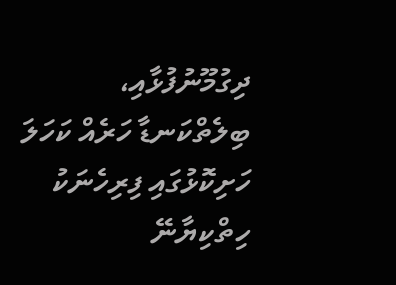ދިގުމޫނުފުޅާއި، ބިލެތްކަނޑާ ހަރެއް ކަހަލަ ހަށިކޮޅުގައި ފިރިހެނަކު ހިތްކިޔާނޭ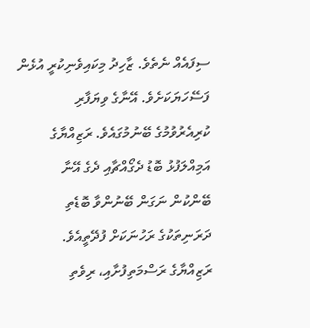ސިފައެއް ނެތެވެ. ޒާހިދު މިކައިވެނިކުރީ އުޅެން ފަސޭހަޔަކަށެވެ. އޭނާގެ ވިޔަފާރި ކުރިއެރުވުމުގެ ބޭނުމުގައެވެ. ރަޒިއްޔާގެ އަމިއްލަފުޅު ބޮޑު ދެގޯއްޗާއި ދެގެ އޭނާ ބޭންކުން ނަގަން ބޭނުންވާ ބޮޑެތި ދަރަނިތަކުގެ ރަހުނަކަށް ފުދޭތީއެވެ. ރަޒިއްޔާގެ ރަސްމަތިފުށާއި، ރިވެތި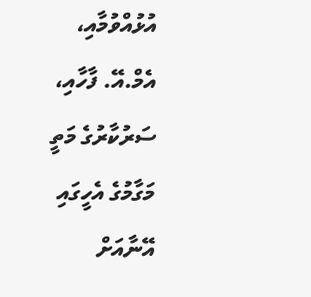އުޅުއްވުމާއި، އެމް.އޭ. ފާހާއި، ސަރުކާރުގެ މަތީ މަގާމުގެ އެހީގައި އޭނާއަށް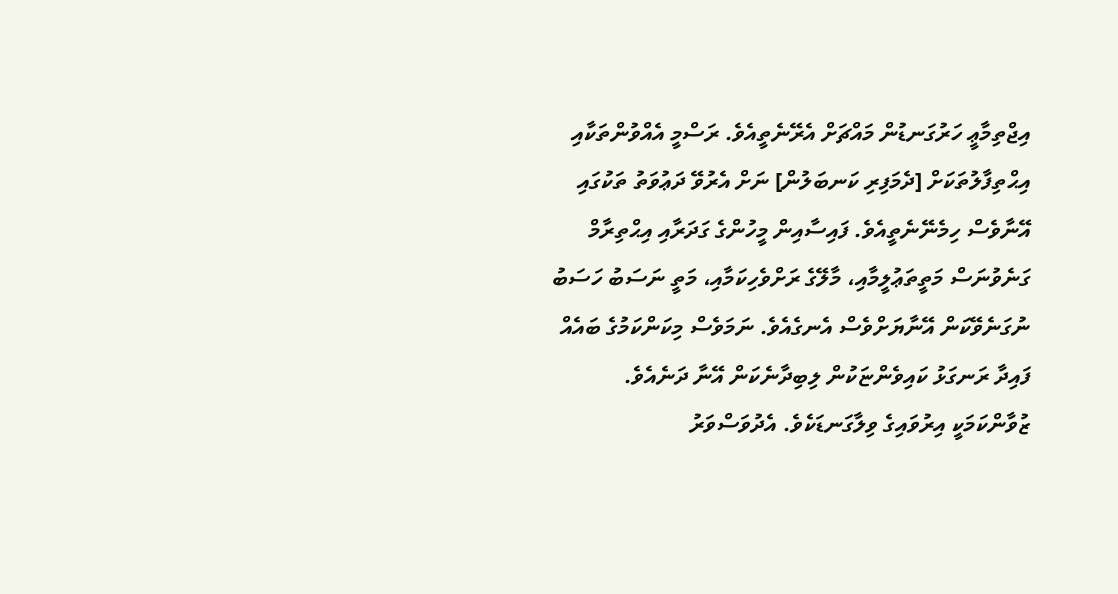އިޖްތިމާޢީ ހަރުގަނޑުން މައްޗަށް އެރޭނެތީއެވެ. ރަސްމީ އެއްވުންތަކާއި އިޙްތިފާލުތަކަށް [ދެމަފިރި ކަނބަލުން] ނަށް އެރުވޭ ދަޢުވަތު ތަކުގައި އޭނާވެސް ހިމެނޭނެތީއެވެ. ފައިސާއިން މީހުންގެ ގަދަރާއި އިޙްތިރާމް ގަނެވުނަސް މަތީތަޢުލީމާއި، މާލޭގެ ރަށްވެހިކަމާއި، މަތީ ނަސަބު ހަސަބު ނުގަނެވޭކަން އޭނާޔަށްވެސް އެނގެއެވެ. ނަމަވެސް މިކަންކަމުގެ ބައެއް ފައިދާ ރަނގަޅު ކައިވެންޏަކުން ލިބިދާނެކަން އޭނާ ދަނެއެވެ.
ޒުވާންކަމަކީ އިރުވައިގެ ވިލާގަނޑަކެވެ. އެދުވަސްވަރު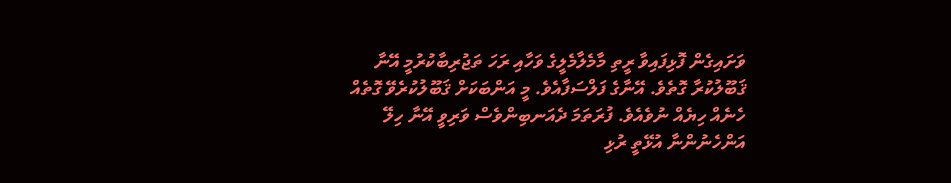ވަށައިގެން ފޮޅިފައިވާ ރީތި މާމެލާމެލީގެ ވަހާއި ރަހަ ތަޖުރިބާކުރުމީ އޭނާ ޤަބޫލުކުރާ ގޮތެވެ. އޭނާގެ ފަލްސަފާއެވެ. މީ އަންބަކަށް ޤަބޫލުކުރެވޭ ގޮތެއް ހެނެއް ހިޔެއް ނުވެއެވެ. ފުރަތަމަ ދެއަނބިންވެސް ވަރިވީ އޭނާ ހިލޭ އަންހެނުންނާ އުޅޭތީ ރުޅި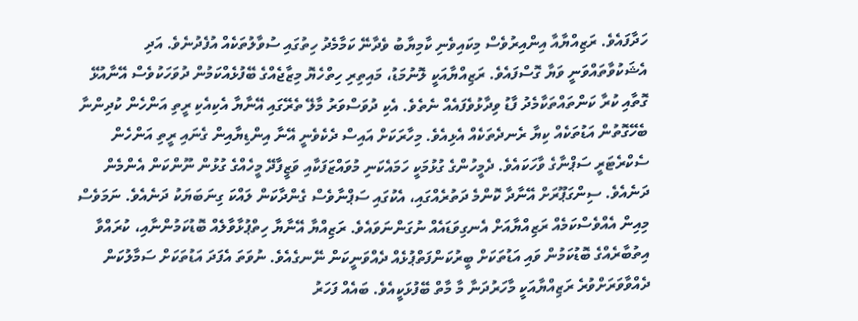ހަދާފައެވެ. ރަޒިއްޔާއާ އިންއިރުވެސް މިކައިވެނި ކާމިޔާބު ވެދާނޭ ކަމާމެދު ހިތުގައި ސުވާލުތަކެއް އުފެދުނެވެ. އަދި އެޝަކުވާތައްވަނީ ވަޔާ ގޮސްފައެވެ. ރަޒިއްޔާއަކީ ލޮނުމަޑު، މައިތިރި ހިތްހެޔޮ މިޒާޖެއްގެ ބޭފުޅެއްކަމުން ދުވަހަކުވެސް އޭނާއުޅޭ ގޮތާއި ކުރާ ކަންތައްތަކާމެދު ފާޑު ވިދާޅުވެފައެއް ނެތެވެ. އެކި ދުވަސްވަރު މާލޭ ތެރޭގައި އޭނާޔާ އެކިއެކި ރީތި އަންހެން ކުދިންނާ ބެހޭގޮތުން އަޑުތަކެއް ކިޔާ ރެނދެތަކެއް އެޅިއެވެ. މިހާރަކަށް އައިސް ދެކެވެނީ އޭނާ އިންޑިޔާއިން ގެނައި ރީތި އަންހެން ސެކްރެޓަރީ ސަޕްނާގެ ވާހަކައެވެ. ދެމީހުންގެ ގުޅުމަކީ ހަމައެކަނި މުވައްޒަފަކާއި ވަޒީފާދޭ މީހެއްގެ ގުޅުން ނޫންކަން އެންމެން ދަނެއެވެ. ސިންގަޕޫރަށް އޭނާދާ ކޮންމެ ދަތުރެއްގައި، އެކުގައި ސަޕްނާވެސް ގެންދާކަން ލައްކަ ގިނަބަޔަކު ދަނެއެވެ. ނަމަވެސް މިއިން އެއްވެސްކަމެއް ރަޒިއްޔާއަށް އެނގިވަޑައެއް ނުގަންނަވައެވެ. ރަޒިއްޔާ އޭނާޔާ ހިތްޕުޅާވާލެއް ބޮޑުކަމުންނާއި، ކުރައްވާ އިތުބާރެއްގެ ބޮޑުކަމުން ވައި އަޑުތަކަށް ބީރުކަންފަތްޕުޅެއް ދެއްވަނީކަން ނޭނގެއެވެ. ނުވަތަ އެފަދަ އަޑުތަކަށް ސަމާލުކަން ދެއްވާވަރަށްވުރެ ރަޒިއްޔާއަކީ މާހަރުދަނާ މާ މާތް ބޭފުޅަކީއެވެ. ބައެއް ފަހަރު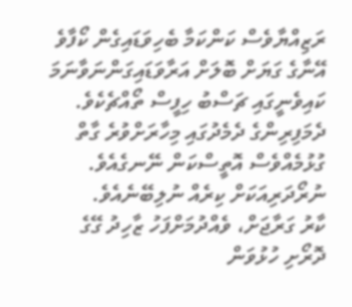ރަޒިއްޔާވެސް ކަންކަމާ ބެހިވަޑައިގެން ކޯފާވެ އޭނާގެ ގަޔަށް ބޮލަށް އަރާވަޑައިގަންނަވާނަމަ ކައިވެނީގައި ޗަސްބު ހިފީސް ތޯއްޗެކެވެ. ދެމަފިރިންގެ ދެމެދުގައި މިހާރަށްވުރެ ގާތް ގުޅުމެއްވެސް އޮތީސްކަން ނޭނގެއެވެ. ނުރޯދަރިއަކަށް ކިރެއް ނުލިބޭނެއެވެ.
ކާރު ގަރާޖަށް، ވެއްދުމަށްފަހު ޒާހިދު ގޭގެ ދޮރޯށި ހުޅުވަން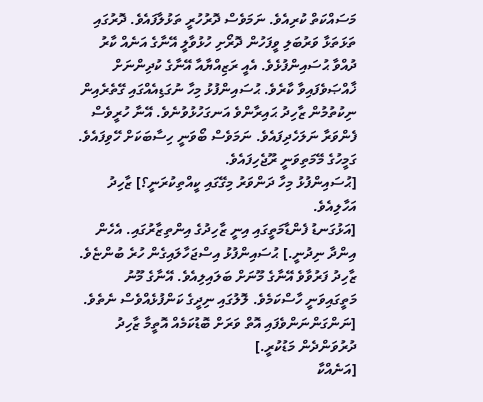މަސައްކަތް ކުރިއެވެ. ނަމަވެސް ދޮރުހުރީ ތަޅުލާފައެވެ. ދޮރުގައި ތަޅަތަޅާ ވަރުބަލި ވީފަހުން ދޮރޯށި ހުޅުވާލީ އޭނާގެ އަނެއް ކާރު ދުއްވާ ޙުސައިންފުޅެވެ. އެއީ ރަޒިއްޔާއާ އޭނާގެ ކުދިންނަށް ޚާއްޞަވެފައިވާ ކާރެވެ. ޙުސައިންފުޅު މިހާ ނުގަޑިއެއްގައި ގޭތެރެއިން ނިކުތުމުން ޒާހިދު ޙައިރާންވެ އަނގަހުޅުވުނެވެ. އޭނާ ހުރީވެސް ފެންވަރާ ނަލަހެދިފައެވެ. ނަމަވެސް ބޯވަނީ ހިސާބަކަށް ހޭވިފައެވެ. ގަމީހުގެ މޭމަތިވަނީ ރޫޖެހިފައެވެ.
[ޙުސައިންފުޅު މިހާ ދަންވަރު މިގޭގައި ކީއްތިކުރަނީ؟] ޒާހިދު އަހާލިއެވެ.
[އަޅުގަނޑު ފެންޑާމަތީގައި އިނީ ޒާހިދުގެ އިންތިޒާރުގައި. އެހެން އިންދާ ނިދުނީ.] ޙުސައިންފުޅު އިސްޖަހާލައިގެން ހުރެ ބުންޏެވެ. ޒާހިދު ފަރުވާވެ އޭނާގެ މޫނަށް ބަލައިލިއެވެ. އޭނާގެ މޫނު މަތީގައިވަނީ ހާސްކަމެވެ. ލޮލުގައި ނިދީގެ ކަންފުޅެއްވެސް ނެތެވެ.
[ނަންގަންނަންވެފައި އޮތް ވަރަށް ބޮޑުކަމެއް އޮތީމާ ޒާހިދު ދުރުވަންދެން މަޑުކުރީ.]
[އަނެއްކާ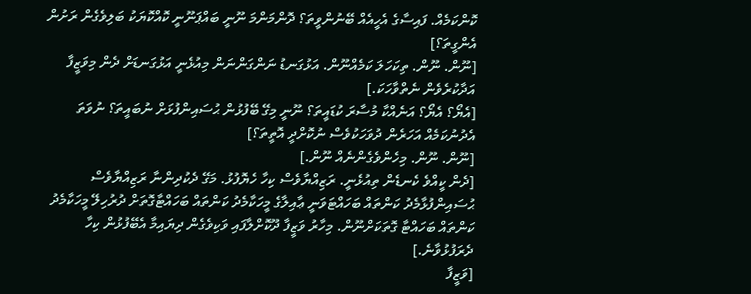ކޮންކަމެއް. ފައިސާގެ އެހީއެއް ބޭނުންވީތަ؟ ދޮންމަންމަ ނޫނީ ބައްޕަނޫނީ ކޮއްކޮޔަކު ބަލިވެގެން ރަށުން އެންގީތަ؟]
[ނޫން. ނޫން. ތިކަހަލަ ކަމެއްނޫން. އަޅުގަނޑު ނަންގަންނަން މިއުޅެނީ އަޅުގަނޑަށް ދެން މިވަޒީފާ އަދާކުރެވެން ނެތްވާހަކަ.]
[އެޔޯ؟ އެޔޯ؟ އަނެއްކާ މުސާރަ ކުޑައީތަ؟ ނޫނީ މިގޭ ބޭފުޅުން ޙުސައިންފުޅަށް ނުބައީތަ؟ ނުވަތަ އެދުނުކަމެއް އަހަރެން ދުވަހަކުވެސް ނުކޮށްދީ އޮތީތަ؟]
[ނޫން. ނޫން. މިހެންވެގެންނެއް ނޫން.]
[ދެން ކީއްވެ ކެނޑެން ތިއުޅެނީ. ރަޒިއްޔާވެސް ކިހާ ހެޔޮފުޅު. މަގޭ ދެކުދިންނާ ރަޒިއްޔާވެސް ޙުސައިންފުޅާމެދު ކަންތައް ބަހައްޓަވަނީ ޢާއިލާގެ މީހަކާމެދު ކަންތައް ބަހައްޓާގޮތަށް ދުރުހިލޭ މީހަކާމެދު ކަންތައް ބަހައްޓާ ގޮތަކަށްނޫން. މިހާރު ވަޒީފާ ދޫކޮށްލާފައި ވަކިވެގެން ދިޔައިމާ އެބޭފުޅުން ކިހާ ދެރަފުޅުވާނެ.]
[ވަޒީފާ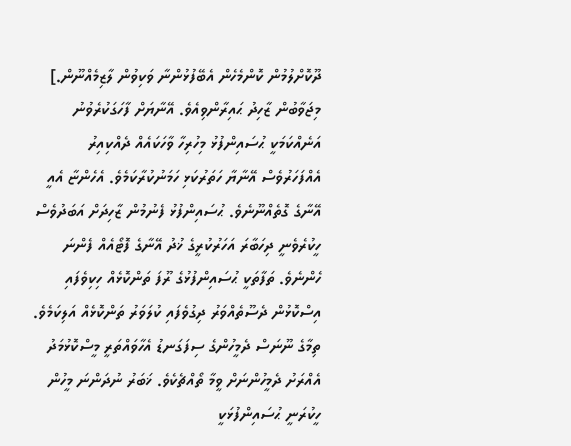ދޫކޮށްލުމުން ކޮންމެހެން އެބޭފުޅުންނާ ވަކިވުން ލާޒިމެއްނޫން.]
މިޖަވާބުން ޒާހިދު ޙައިރާންވިއެވެ. އޭނާޔަށް ފާހަގަކުރެވުނު އަނެއްކަމަކީ ޙުސައިންފުޅު މިހުރިހާ ވާހަކައެއް ދެއްކިއިރު އެއްފަހަރުވެސް އޭނާޔާ ހަތަރުކަޅި ހަމަނުކުރާކަމެވެ. އެހެންޏާ އެއީ އޭނާގެ ގޮތެއްނޫނެވެ. ޙުސައިންފުޅު ފެނުމުން ޒާހިދަށް އަބަދުވެސް ހީކުރެވެނީ ދިހަބާރަ އަހަރުކުރީގެ ޚުދު އޭނާގެ ފޮޓޯއެއް ފެންނަ ހެންނެވެ. ތަފާތަކީ ޙުސައިންފުޅުގެ ރޫފަ ތަންކޮޅެއް ހިކިވެފައި އިސްކޮޅުން ދެސޫތެއްވަރު ދިގުވެފައި ކުލަވަރު ތަންކޮޅެއް އަލިކަމެވެ. ތިމާގެ ނޫނަސް ދެމީހުންގެ ސިފަގަނޑު އެހާވައްތަރީ މީސްކޮޅުމަދު އެއްރަށު ދެމީހުންނަށް ވީމާ ތޯއްޗެކެވެ. ޚަބަރު ނުދަންނަ މީހުން ހީކުރަނީ ޙުސައިންފުޅަކީ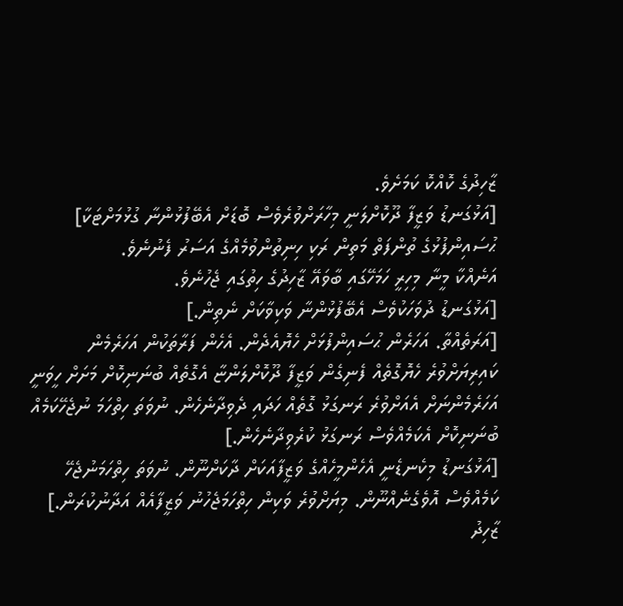ޒާހިދުގެ ކޮއްކޮ ކަމަށެވެ.
[އަޅުގަނޑު ވަޒީފާ ދޫކޮށްލަނީ މިހާރަށްވުރެވެސް ބޮޑަށް އެބޭފުޅުންނާ ގުޅުމަށްޓަކާ] ޙުސައިންފުޅުގެ ތުންފަތް މަތިން ރަކި ހިނިތުންވުމެއްގެ އަސަރު ފެނުނެވެ.
އަނެއްކާ މީނާ މިހިރީ ހަމަހޭގައި ބާވައޭ ޒާހިދުގެ ހިތުގައި ޖެހުނެވެ.
[އަޅުގަނޑު ދުވަހަކުވެސް އެބޭފުޅުންނާ ވަކިވާކަށް ނެތިން.]
[އަރަތެއްތާ. އަހަރެން ޙުސައިންފުޅަށް ހެޔޮއެދެން. އެހެން ފަރާތަކުން އަހަރެމެން ކައިރިޔަށްވުރެ ހެޔޮގޮތެއް ފެނިގެން ވަޒީފާ ދޫކޮށްލަންޏާ އެގޮތެއް ބުނަނިކޮށް މަށަށް ހީވަނީ އަހަރެމެންނަށް އެއަށްވުރެ ރަނގަޅު ގޮތެއް ހަދައި ދެވިދާނެހެން. ނުވަތަ ހިތްހަމަ ނުޖެހޭކަމެއް ބުނަނިކޮށް އެކަމެއްވެސް ރަނގަޅު ކުރެވިދާނެހެން.]
[އަޅުގަނޑު މިކެނޑެނީ އެހެންމީހެއްގެ ވަޒީފާއަކަށް ދާކަށްނޫން. ނުވަތަ ހިތްހަމަނުޖެހޭ ކަމެއްވެސް އޮވެގެނެއްނޫން. މިޔަށްވުރެ ވަކިން ހިތްހަމަޖެހުނު ވަޒީފާއެއް އަދާނުކުރަން.]
ޒާހިދު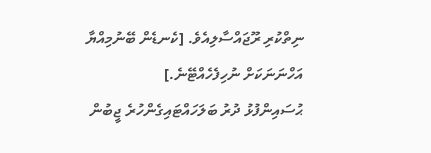ނިތްކުރި ރޫޖައްސާލިއެވެ. [ކެނޑެން ބޭނުމިއްޔާ އަހްނަނަކަށް ނުހިފެހެއްޓޭނެ.]
ޙުސައިންފުޅު ދުރު ބަލަހައްޓައިގެންހުރެ ޖީބުން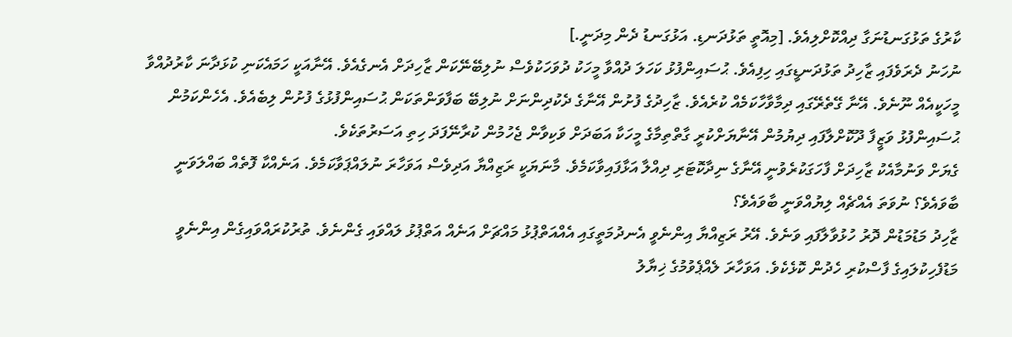ކާރުގެ ތަޅުގަނޑުނަގާ ދިއްކޮށްލިއެވެ. [މިއޮތީ ތަޅުދަނޑި. އަޅުގަނޑު ދެން މިދަނީ.]
ނުހަނު ދެރަވެފައި ޒާހިދު ތަޅުދަނޑީގައި ހިފިއެވެ. ޙުސައިންފުޅު ކަހަލަ ދުއްވާ މީހަކު ދުވަހަކުވެސް ނުލިބޭނޭކަން ޒާހިދަށް އެނގެއެވެ. އޭނާއަކީ ހަމައެކަނި ކުޅަދާނަ ކާރުދުއްވާ މީހަކީއެއް ނޫނެވެ. އޭނާ ގޭތެރޭގައި ދިމާވާހާކަމެއް ކުރެއެވެ. ޒާހިދުގެ ފުށުން އޭނާގެ ދެކުދިންނަށް ނުލިބޭ ބަފާވަންތަކަން ޙުސައިންފުޅުގެ ފުށުން ލިބެއެވެ. އެހެންކަމުން ޙުސައިންފުޅު ވަޒީފާ ދޫކޮށްލާފައި ދިޔުމުން އޭނާޔަށްކުރީ ގާތްތިމާގެ މީހަކާ އަބަދަށް ވަކިވާން ޖެހުމުން ކުރާނޭފަދަ ހިތި އަސަރުތަކެވެ.
ގެޔަށް ވަނުމާއެކު ޒާހިދަށް ފާހަގަކުރެވުނީ އޭނާގެ ނިދާކޮޓަރި ދިއްލާ އަޅާފައިވާކަމެވެ. މާނަޔަކީ ރަޒިއްޔާ އަދިވެސް އަވަހާރަ ނުލައްޕަވާކަމެވެ. އަނެއްކާ ފޮތެއް ބައްލަވަނީ ބާވައެވެ؟ ނުވަތަ އެއްޗެއް ލިޔުއްވަނީ ބާވައެވެ؟
ޒާހިދު މަޑުމަޑުން ދޮރު ހުޅުވާލާފައި ވަނެވެ. އޭރު ރަޒިއްޔާ އިންނެވީ އެނދުމަތީގައި އެއްއަތްޕުޅު މައްޗަށް އަނެއް އަތްޕުޅު ލައްވައި ގެންނެވެ. ތުރުކުރައްވައިގެން އިންނެވީ މަޑުފެހިކުލައިގެ ފާސްކުރި ހެދުން ކޮޅެކެވެ. އަވަހާރަ ލެއްޕެވުމުގެ ޚިޔާލު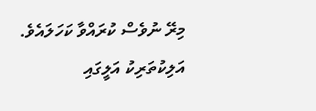މިރޭ ނުވެސް ކުރައްވާ ކަހަލައެވެ. އަލިކުތަރިކު އަލީގައި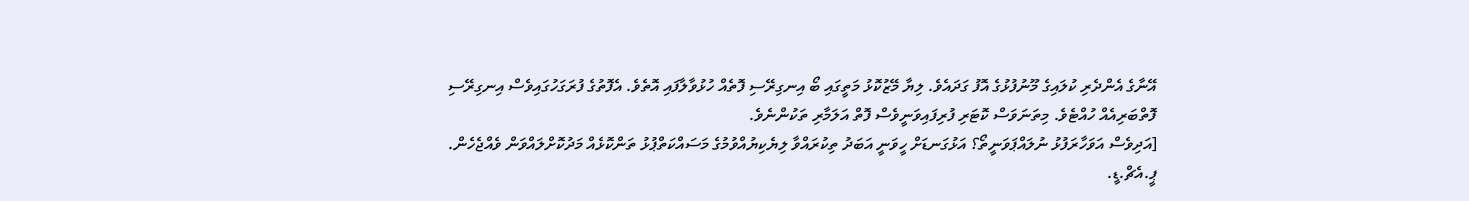އޭނާގެ އެންދެރި ކުލައިގެ މޫނުފުޅުގެ އޮފު ގަދައެވެ. ލިޔާ މޭޒުކޮޅު މަތީގައި ބޯ އިނގިރޭސި ފޮތެއް ހުޅުވާލާފައި އޮތެވެ. އެފޮތުގެ ފުރަގަހުގައިވެސް އިނގިރޭސި ފޮތްބަރިއެއް ހުއްޓެވެ. މިތަނަވަސް ކޮޓަރި ފުރިފައިވަނީވެސް ފޮތް އަލަމާރި ތަކުންނެވެ.
[އަދިވެސް އަވަހާރަފުޅު ނުލައްޕަވަނީތޯ؟ އަޅުގަނޑަށް ހީވަނީ އަބަދު ތިކުރައްވާ ލިޔެކިޔުއްވުމުގެ މަސައްކަތްޕުޅު ތަންކޮޅެއް މަދުކޮށްލައްވަން ވެއްޖެހެން. ޕީ.އެޗް.ޑީ.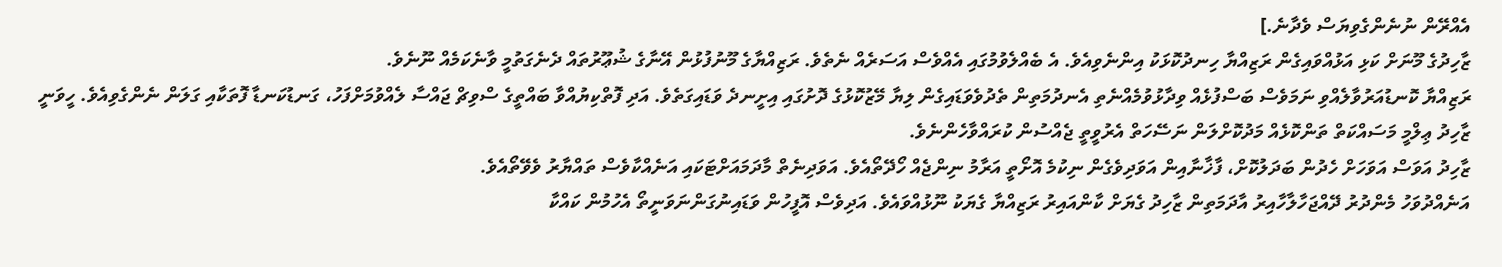އެއްރޭން ނުނެންގެވިޔަސް ވެދާނެ.]
ޒާހިދުގެ މޫނަށް ކަޅި އަޅުއްވައިގެން ރަޒިއްޔާ ހިނދުކޮޅަކު އިންނެވިއެވެ. އެ ބެއްލެވުމުގައި އެއްވެސް އަސަރެއް ނެތެވެ. ރަޒިއްޔާގެ މޫނުފުޅުން އޭނާގެ ޝުޢޫރުތައް ދެނެގަތުމީ ވާނެކަމެއް ނޫނެވެ.
ރަޒިއްޔާ ކޮނޑުއަރުވާލެއްވި ނަމަވެސް ބަސްފުޅެއް ވިދާޅުވުމެއްނެތި އެނދުމަތިން ތެދުވެވަޑައިގެން ލިޔާ މޭޒުކޮޅުގެ ދޮށުގައި އިށީނދެ ވަޑައިގަތެވެ. އަދި ފޮތްކިޔުއްވާ ބައްތީގެ ސްވިޗް ޖައްސާ ލެއްވުމަށްފަހު، ގަނޑުކަނޑާ ފޮތަކާއި ގަލަން ނެންގެވިއެވެ. ހީވަނީ ޒާހިދު ޢިލްމީ މަސައްކަތް ތަންކޮޅެއް މަދުކޮށްލަން ނަސޭހަތް އެރުވީތީ ޖެއްސުން ކުރައްވާހެންނެވެ.
ޒާހިދު އަވަސް އަވަހަށް ހެދުން ބަދަލުކޮށް، ފާޚާނާއިން އަވަދިވެގެން ނިކުމެ އޮށޯތީ އަރާމު ނިންޖެއް ހޯދޭތޯއެވެ. އަވަދިނެތް މާދަމައަށްޓަކައި އަނެއްކާވެސް ތައްޔާރު ވެވޭތޯއެވެ.
އަނެއްދުވަހު މެންދުރު ދޭއްޖަހާލާހާއިރު އާދަމަތިން ޒާހިދު ގެޔަށް ކާންއައިރު ރަޒިއްޔާ ގެޔަކު ނޫޅުއްވައެވެ. އަދިވެސް އޮފީހުން ވަޑައިނުގަންނަވަނީތޯ އެހުމުން ކައްކާ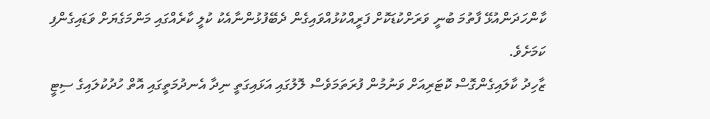ކާންހަދަންއުޅޭ ފާތުމަ ބުނީ ވަރަށްކުޑަކޮށް ފަރީއްކުޅުއްވައިގެން ދެބޭފުޅުންނާއެކު ކުލީ ކާރެއްގައި މަންމަގެޔަށް ވަޑައިގެންފި ކަމަށެވެ.
ޒާހިދު ކާލައިގެންގޮސް ކޮޓަރިއަށް ވަނުމުން ފުރަތަމަވެސް ލޮލުގައި އަޅައިގަތީ ނިދާ އެނދުމަތީގައި އޮތް ހުދުކުލައިގެ ސިޓީ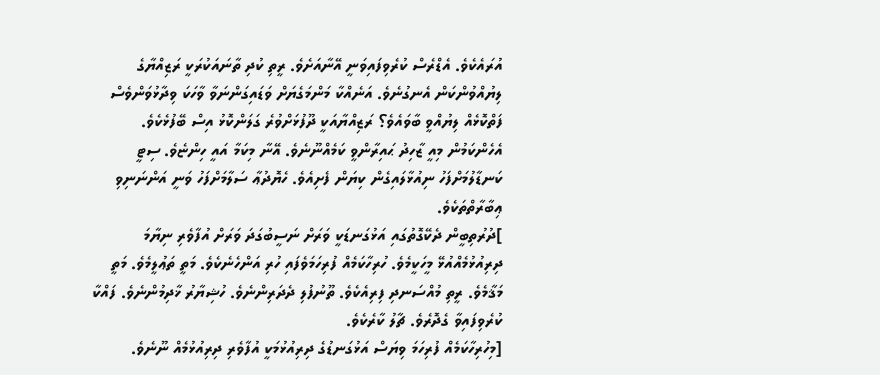އުރައެކެވެ. އެޑްރެސް ކުރެވިފައިވަނީ އޭނާއަށެވެ. ރީތި ކުދި ތާނައަކުރަކީ ރަޒިއްޔާގެ ލިޔުއްވުންކަން އެނގުނެވެ. އަނެއްކާ މަންމަގެޔަށް ވަޑައިގަންނަވާ ވާހަކަ ވިދާޅުވަންވެސް ފަތްކޮޅެއް ލިޔުއްވީ ބާވައެވެ؟ ރަޒިއްޔާއަކީ ދޫފުޅަށްވުރެ ގަލަންކޮޅު އިސް ބޭފުޅެކެވެ. އެހެންކަމުން މިއީ ޒާހިދު ޙައިރާންވީ ކަމެއްނޫނެވެ. އޭނާ މިކަމާ އައީ ހިންޏެވެ. ސިޓީ ކަނޑާލުމަށްފަހު ނިއުޅާލައިގެން ކިޔަން ފެށިއެވެ. ހެޔޮދުޢާ ސަލާމަށްފަހު ވަނީ އަންނަނިވި ޢިބާރާތްތަކެވެ.
]ދުރުތިބީން ދެކޭގޮތުގައި އަޅުގަނޑަކީ ވަރަށް ނަސީބުގަދަ ވަރަށް އުފާވެރި ނިޔާމަ ދިރިއުޅުމެއްއުޅޭ މީހަކީމެވެ. ހުރިހާކަމެއް ފުރިހަމަވެފައި ހުރި އަންހެނެކެވެ. މަތީ ތަޢުލީމެވެ. މަތީ މަޤާމެވެ. ރީތި މުއްސަނދި ފިރިއެކެވެ. ތޫނުފުލި ދެދަރިންނެވެ. ހުޝިޔާރު ޚާދިމުންނެވެ. ފައްކާ ކުރެވިފައިވާ ގެދޮރެވެ. ޗާލު ކާރެކެވެ.
[މިހުރިހާކަމެއް ފުރިހަމަ ވިޔަސް އަޅުގަނޑުގެ ދިރިއުޅުމަކީ އުފާވެރި ދިރިއުޅުމެއް ނޫނެވެ.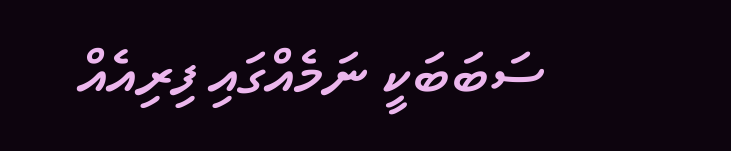ސަބަބަކީ ނަމެއްގައި ފިރިއެއް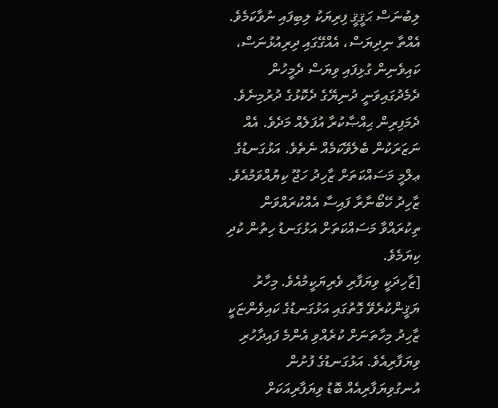ލިބުނަސް ޙަޤީޤީ ފިރިޔަކު ލިބިފައި ނުވާކަމެވެ. އެއްތާ ނިދިޔަސް، އެއްގޭގައި ދިރިއުޅުނަސް، ކައިވެނިން ގުޅިފައި ވިޔަސް ދެމީހުން ދެމެދުގައިވަނީ ދުނިޔޭގެ ދެކޮޅުގެ ދުރުމިނެވެ. ދެމަފިރިން ޙިއްޞާކުރާ އުފަލެއް މަދެވެ. އެއް ނަޒަރަކުން ބެލެވޭކަމެއް ނެތެވެ. އަޅުގަނޑުގެ ޢލްމީ މަސައްކަތަށް ޒާހިދު ހަޖޫ ކިޔުއްވަމުއެވެ. ޒާހިދު ހޭބޯނާރާ ފައިސާ އެއްކުރައްވަން ތިކުރައްވާ މަސައްކަތަށް އަޅުގަނޑު ހިތުން ކުދި ކިޔަމެވެ.
[ޒާހިދަކީ ވިޔަފާރި ވެރިޔަކީމުއެވެ. މިހާރު ޔަޤީންކުރެވޭ ގޮތުގައި އަޅުގަނޑުގެ ކައިވެންޏަކީ ޒާހިދު މިހާތަނަށް ކުރެއްވި އެންމެ ފައިދާހުރި ވިޔަފާރިއެވެ. އަޅުގަނޑުގެ ފުށުން އުނގުވިޔަފާރިއެއް ބޮޑު ވިޔަފާރިއަކަށް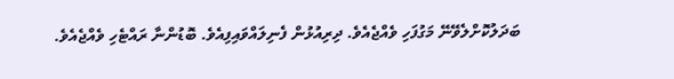ބަދަލުކޮށްލެވޭނޭ މަގުފަހި ވެއްޖެއެވެ. ދިރިއުޅުން ފެނިލައްވައިފިއެވެ. ބޮޑުންނާ ރައްޓެހި ވެއްޖެއެވެ.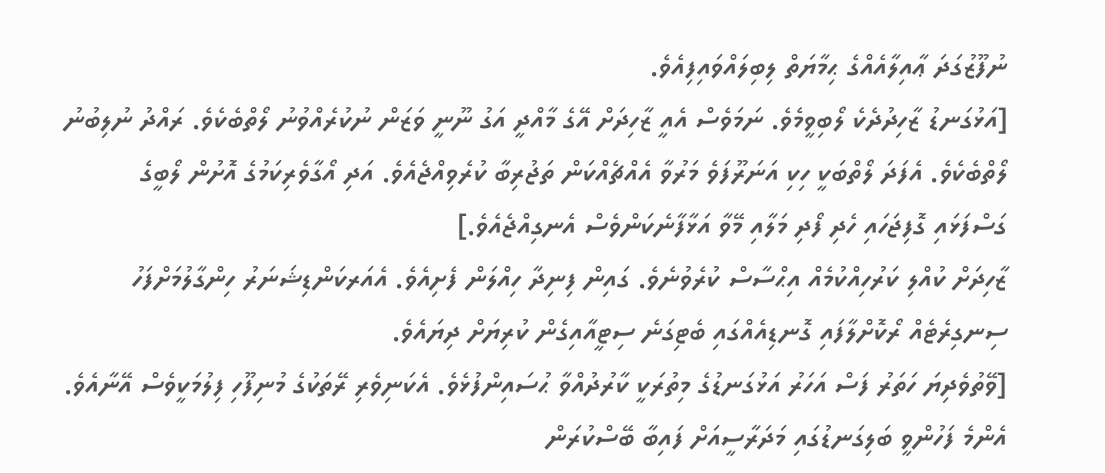ނުފޫޒުގަދަ ޢާއިލާއެއްގެ ޙިމާޔަތް ލިބިލައްވައިފިއެވެ.
[އަޅުގަނޑު ޒާހިދުދެކެ ލޯބިވީމެވެ. ނަމަވެސް އެއީ ޒާހިދަށް އޭގެ މާއްދީ އަގު ނޫނީ ވަޒަން ނުކުރެއްވުނު ލޯތްބެކެވެ. ރައްދު ނުލިބުނު ލޯތްބެކެވެ. އެފަދަ ލޯތްބަކީ ހިކި އަނަރޫފަވެ މަރުވާ އެއްޗެއްކަން ތަޖުރިބާ ކުރެވިއްޖެއެވެ. އަދި އޯގާވެރިކަމުގެ އޮށުން ލޯބީގެ ގަސްފަޅައި ގޮފިޖަހައި ހެދި ފޯދި މަލާއި މޭވާ އަޅާފާނެކަންވެސް އެނގިއްޖެއެވެ.]
ޒާހިދަށް ކުއްލި ކަރުހިއްކުމެއް އިޙްސާސް ކުރެވުނެވެ. ގައިން ފިނިދާ ހިއްލަން ފެށިއެވެ. އެއަރކަންޑިޝަނަރު ހިންގާލުމަށްފަހު ސިނގިރެޓެއް ރޯކޮށްލާފައި ގޮނޑިއެއްގައި ބެޓިގަނެ ސިޓީއާއިގެން ކުރިޔަށް ދިޔައެވެ.
[ވޭތުވެދިޔަ ހަތަރު ފަސް އަހަރު އަޅުގަނޑުގެ މިތުރަކީ ކާރުދުއްވާ ޙުސައިންފުޅެވެ. އެކަނިވެރި ރޭތަކުގެ މުނިފޫހި ފިލުމަކީވެސް އޭނާއެވެ. އެންމެ ފަހުންވީ ބަލިގަނޑުގައި މަދަރާސީއަށް ފައިބާ ބޭސްކުރަން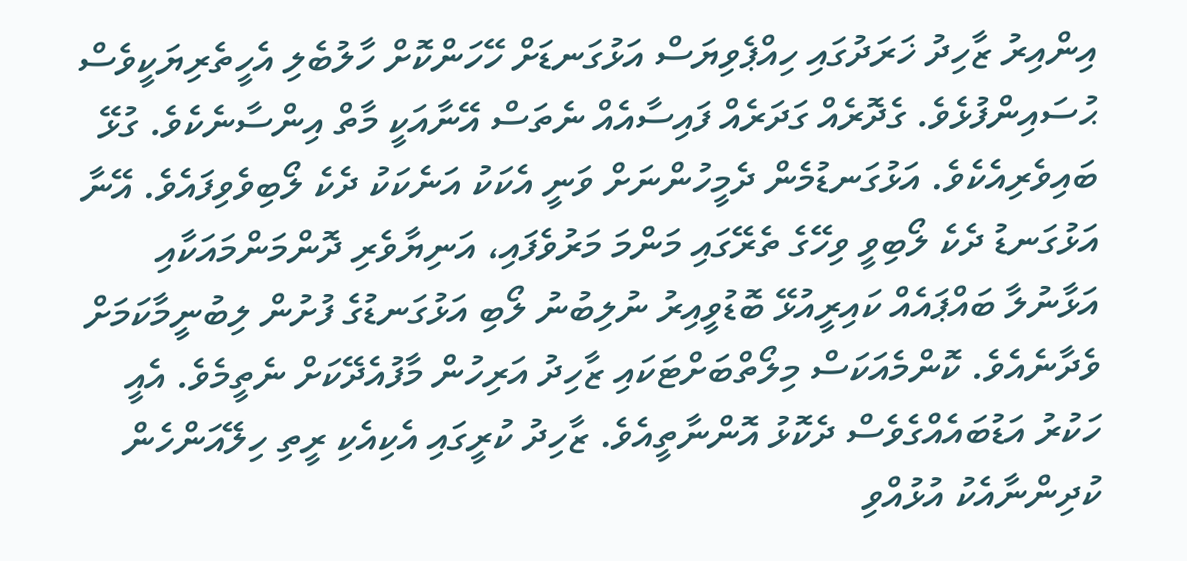އިންއިރު ޒާހިދު ޚަރަދުގައި ހިއްޕެވިޔަސް އަޅުގަނޑަށް ހޭހަންކޮށް ހާލުބެލި އެހީތެރިޔަކީވެސް ޙުސައިންފުޅެވެ. ގެދޮރެއް ގަދަރެއް ފައިސާއެއް ނެތަސް އޭނާއަކީ މާތް އިންސާނެކެވެ. ގުޅޭ ބައިވެރިއެކެވެ. އަޅުގަނޑުމެން ދެމީހުންނަށް ވަނީ އެކަކު އަނެކަކު ދެކެ ލޯބިވެވިފައެވެ. އޭނާ އަޅުގަނޑު ދެކެ ލޯބިވީ ވިހޭގެ ތެރޭގައި މަންމަ މަރުވެފައި، އަނިޔާވެރި ދޮންމަންމައަކާއި އަޅާނުލާ ބައްޕައެއް ކައިރީއުޅޭ ބޮޑުވީއިރު ނުލިބުނު ލޯބި އަޅުގަނޑުގެ ފުށުން ލިބުނީމާކަމަށް ވެދާނެއެވެ. ކޮންމެއަކަސް މިލޯތްބަށްޓަކައި ޒާހިދު އަރިހުން މާފުއެދޭކަށް ނެތީމެވެ. އެއީ ހަކުރު އަޑުބައެއްގެވެސް ދެކޮޅު އޮންނާތީއެވެ. ޒާހިދު ކުރީގައި އެކިއެކި ރީތި ހިލޭއަންހެން ކުދިންނާއެކު އުޅުއްވި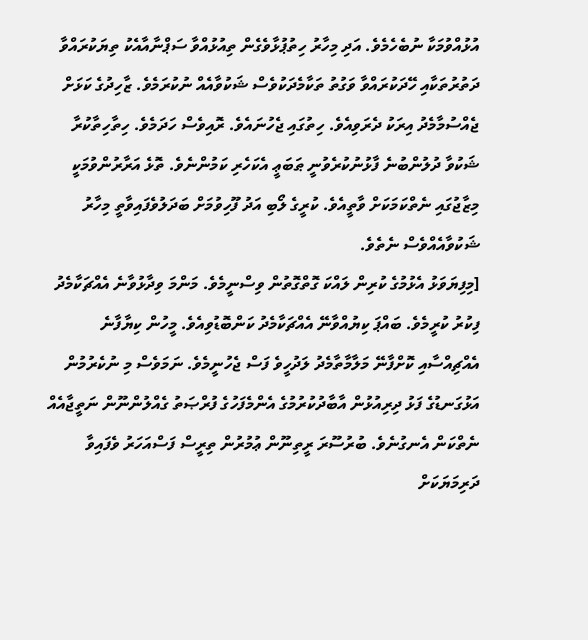އުޅުއްވުމަކާ ނުބެހެމެވެ. އަދި މިހާރު ހިތުޕުޅާވެގެން ތިއުޅުއްވާ ސަޕްނާއާއެކު ތިޔަކުރައްވާ ދަތުރުތަކާއި ހޭދަކުރައްވާ ވަގުތު ތަކާމެދަކުވެސް ޝަކުވާއެއް ނުކުރަމެވެ. ޒާހިދުގެ ކަޅަށް ޖެއްސުމާމެދު އިރަކު ދެރަވިއެވެ. ހިތުގައި ޖެހުނައެވެ. ރޮއިވެސް ހަދަމެވެ. ހިތާހިތާކުރާ ޝަކުވާ ދުލުންބުނެ ފާޅުނުކުރެވުނީ ޠަބަޢީ އެކަހެރި ކަމުންނެވެ. ތޮޅެ އަރާރުންވުމަކީ މިޒާޖުގައި ނެތްކަމަކަށް ވާތީއެވެ. ކުރީގެ ލޯބި އަދު ފޫހިވުމަށް ބަދަލުވެފައިވާތީ މިހާރު ޝަކުވާއެއްވެސް ނެތެވެ.
[މިފިޔަވަޅު އެޅުމުގެ ކުރިން ލައްކަ ގޮތްގޮތުން ވިސްނީމެވެ. މަންމަ ވިދާޅުވާނެ އެއްޗަކާމެދު ފިކުރު ކުރީމެވެ. ބައްޕަ ކިޔުއްވާނޭ އެއްޗަކާމެދު ކަންބޮޑުވިއެވެ. މީހުން ކިޔާފާނެ އެއްޗިއްސާއި ކޮށްފާނޭ މަލާމާތާމެދު ލަދުހީވެ ފަސް ޖެހުނީމެވެ. ނަމަވެސް މި ނުކެރުމުން އަޅުގަނޑުގެ ފަޅު ދިރިއުޅުން އާބާދުކުރުމުގެ އެންމެފަހުގެ ފުރްޞަތު ގެއްލުންނޫން ނަތީޖާއެއް ނެތްކަން އެނގުނެވެ. ބުރުސޫރަ ރީތިނޫން ޢުމުރުން ތިރީސް ފަސްއަހަރު ވެފައިވާ ދަރިމަޔަކަށް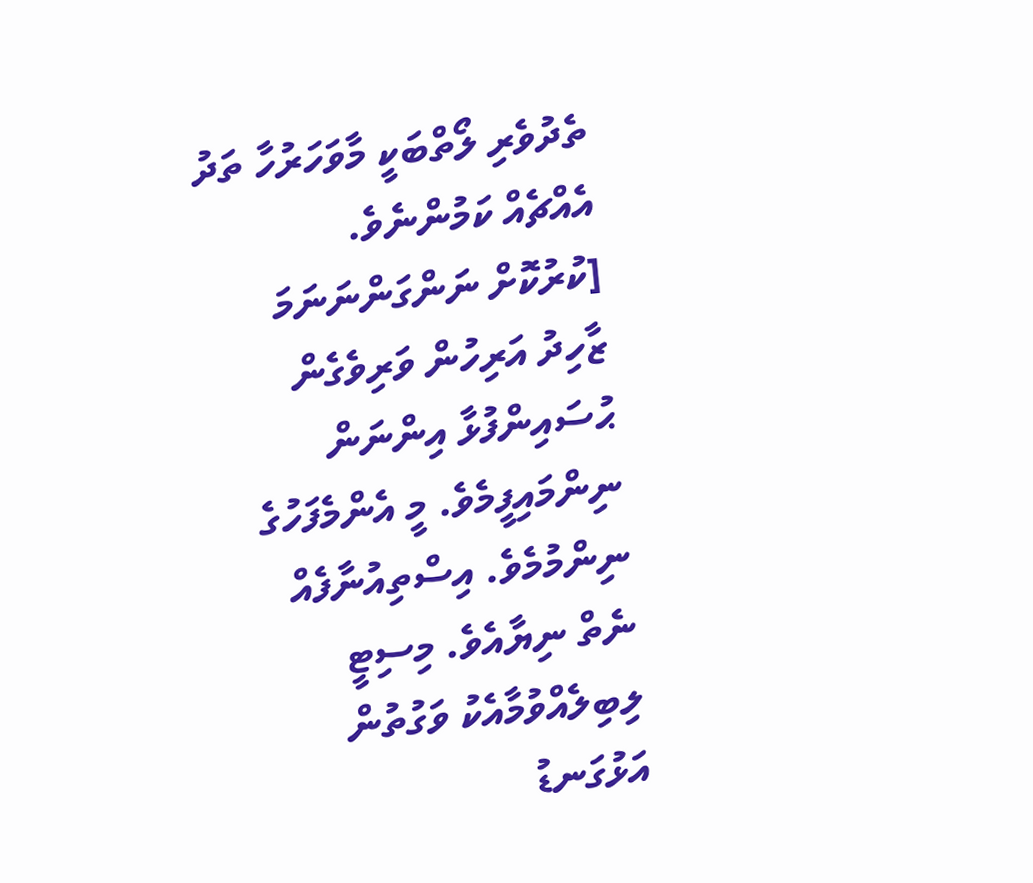ތެދުވެރި ލޯތްބަކީ މާވަހަރުހާ ތަދު އެއްޗެއް ކަމުންނެވެ.
[ކުރުކޮށް ނަންގަންނަނަމަ ޒާހިދު އަރިހުން ވަރިވެގެން ޙުސައިންފުޅާ އިންނަން ނިންމައިފީމެވެ. މީ އެންމެފަހުގެ ނިންމުމެވެ. އިސްތިއުނާފެއް ނެތް ނިޔާއެވެ. މިސިޓީ ލިބިލެއްވުމާއެކު ވަގުތުން އަޅުގަނޑު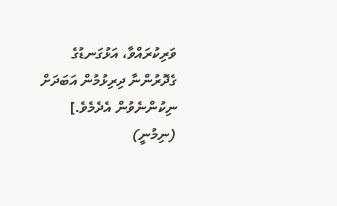ވަރިކުރައްވާ، އަޅުގަނޑުގެ ގެދޮރުންނާ ދިރިޅުމުން އަބަދަށް ނިކުންނެވުން އެދެމެވެ.]
(ނިމުނީ)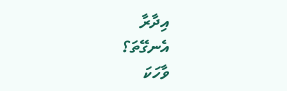އިދާރާ
އެނގޭތަ؟
ވާހަކަ